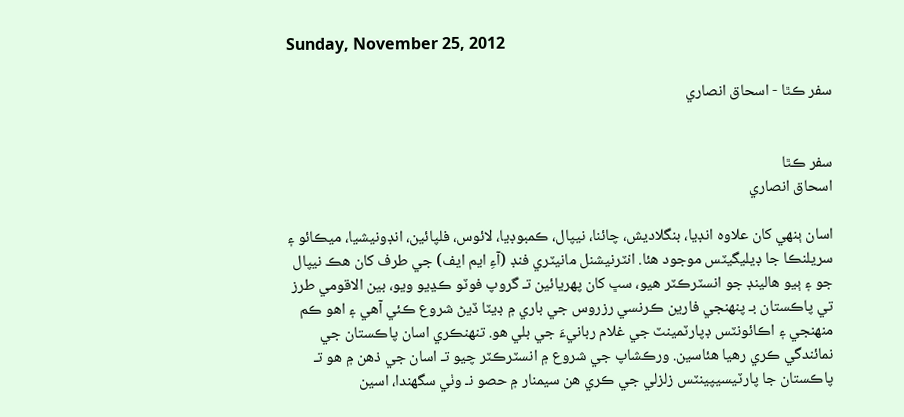Sunday, November 25, 2012

سفر ڪٿا - اسحاق انصاري


سفر ڪٿا
اسحاق انصاري

اسان ٻنهي کان علاوه انڊيا، بنگلاديش، چائنا، نيپال، ڪمبوڊيا، لائوس، فلپائين، انڊونيشيا، ميڪائو ۽ سريلنڪا جا ڊيليگيٽس موجود هئا. انٽرنيشنل مانيٽري فنڊ (آءِ ايم ايف) جي طرف کان هڪ نيپال جو ۽ ٻيو هالينڊ جو انسٽرڪٽر هيو، سڀ کان پهريائين تـ گروپ فوٽو ڪڍيو ويو، بين الاقومي طرز تي پاڪستان بـ پنهنجي فارين ڪرنسي رزروس جي باري ۾ ڊيٽا ڏيڻ شروع ڪئي آهي ۽ اهو ڪم منهنجي ۽ اڪائونٽس ڊپارٽمينٽ جي غلام ربانيءَ جي بلي هو. تنهنڪري اسان پاڪستان جي نمائندگي ڪري رهيا هئاسين. ورڪشاپ جي شروع ۾ انسٽرڪٽر چيو تـ اسان جي ذهن ۾ هو تـ پاڪستان جا پارٽيسيپينٽس زلزلي جي ڪري هن سيمنار ۾ حصو نـ وٺي سگھندا، اسين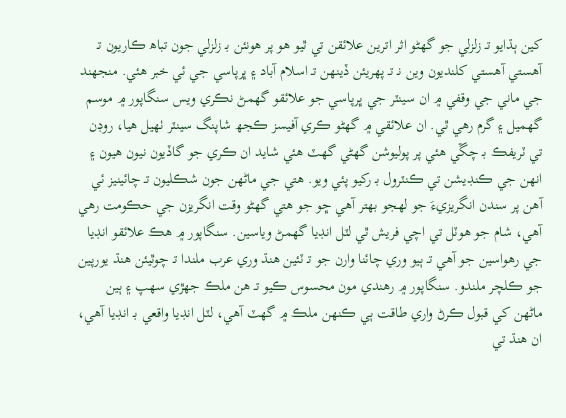کين ٻڌايو تـ زلزلي جو گھڻو اثر اترين علائقن تي ٿيو هو پر هونئن بـ زلزلي جون تباھ ڪاريون تـ آهستي آهستي کلنديون وين نـ تـ پهريئن ڏينهن تـ اسلام آباد ۽ ڀرپاسي جي ئي خبر هئي. منجھند جي ماني جي وقفي ۾ ان سينٽر جي ڀرپاسي جو علائقو گھمڻ نڪري ويس سنگاپور ۾ موسم گھميل ۽ گرم رهي ٿي. ان علائقي ۾ گھڻو ڪري آفيسز ڪجھ شاپنگ سينٽر ٺهيل هيا، روڊن تي ٽريفڪ بـ چڱي هئي پر پوليوشن گھڻي گھٽ هئي شايد ان ڪري جو گاڏيون نيون هيون ۽ انهن جي ڪنڊيشن تي ڪنٽرول بـ رکيو پئي ويو. هتي جي ماڻهن جون شڪليون تـ چائينيز ئي آهن پر سندن انگريزيءَ جو لهجو بهتر آهي ڇو جو هتي گھڻو وقت انگريزن جي حڪومت رهي آهي، شام جو هوٽل تي اچي فريش ٿي لٽل انڊيا گھمڻ وياسين. سنگاپور ۾ هڪ علائقو انڊيا جي رهواسين جو آهي تـ ٻيو وري چائنا وارن جو تـ ٽئين هنڌ وري عرب ملندا تـ چوٿيئن هنڌ يورپين جو ڪلچر ملندو. سنگاپور ۾ رهندي مون محسوس ڪيو تـ هن ملڪ جھڙي سهپ ۽ ٻين ماڻهن کي قبول ڪرڻ واري طاقت ٻي ڪنهن ملڪ ۾ گھٽ آهي، لٽل انڊيا واقعي بـ انڊيا آهي، ان هنڌ تي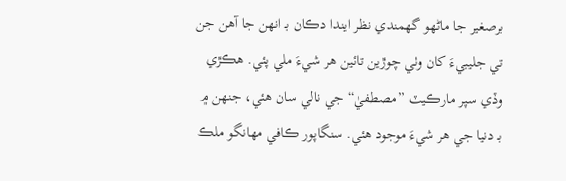برصغير جا ماڻهو گھمندي نظر ايندا دڪان بـ انهن جا آهن جن تي جليبيءَ کان وٺي چوڙين تائين هر شيءَ ملي پئي. هڪڙي وڏي سپر مارڪيٽ ”مصطفيٰ“ جي نالي سان هئي، جنهن ۾ بـ دنيا جي هر شيءَ موجود هئي. سنگاپور ڪافي مهانگو ملڪ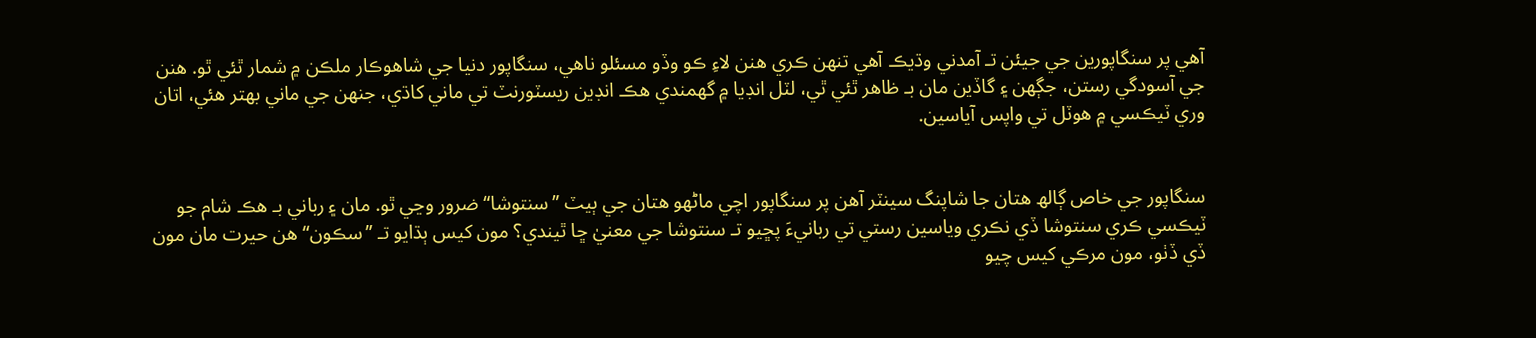آهي پر سنگاپورين جي جيئن تـ آمدني وڌيڪ آهي تنهن ڪري هنن لاءِ ڪو وڏو مسئلو ناهي، سنگاپور دنيا جي شاهوڪار ملڪن ۾ شمار ٿئي ٿو. هنن جي آسودگي رستن، جڳهن ۽ گاڏين مان بـ ظاهر ٿئي ٿي، لٽل انڊيا ۾ گھمندي هڪ انڊين ريسٽورنٽ تي ماني کاڌي، جنهن جي ماني بهتر هئي، اتان وري ٽيڪسي ۾ هوٽل تي واپس آياسين.


سنگاپور جي خاص ڳالھ هتان جا شاپنگ سينٽر آهن پر سنگاپور اچي ماڻهو هتان جي ٻيٽ ”سنتوشا“ ضرور وڃي ٿو. مان ۽ رباني بـ هڪ شام جو ٽيڪسي ڪري سنتوشا ڏي نڪري وياسين رستي تي ربانيءَ پڇيو تـ سنتوشا جي معنيٰ ڇا ٿيندي؟ مون کيس ٻڌايو تـ ”سڪون“ هن حيرت مان مون ڏي ڏٺو، مون مرڪي کيس چيو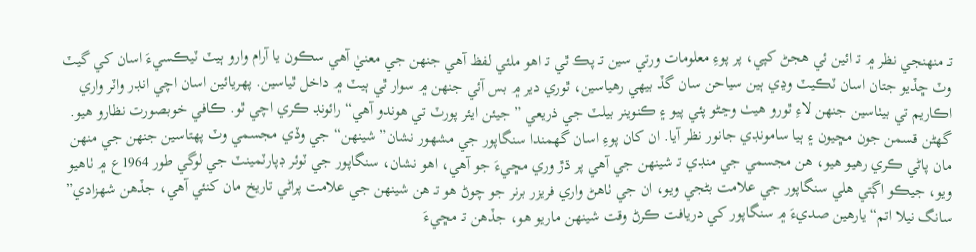تـ منهنجي نظر ۾ تـ ائين ئي هجڻ کپي، پر پوءِ معلومات ورتي سين تـ پڪ ٿي تـ اهو ملئي لفظ آهي جنهن جي معنيٰ آهي سڪون يا آرام وارو ٻيٽ ٽيڪسيءَ اسان کي گيٽ وٽ ڇڏيو جتان اسان ٽڪيٽ وڍي ٻين سياحن سان گڏ بيهي رهياسين، ٿوري دير ۾ بس آئي جنهن ۾ سوار ٿي ٻيٽ ۾ داخل ٿياسين. پهريائين اسان اچي انڊر واٽر واري اڪاريم تي بيٺاسين جنهن لاءِ ٿورو هيٺ وڃڻو پئي پيو ۽ ڪنوينر بيلٽ جي ذريعي ” جيئن ايئر پورٽ تي هوندو آهي“ رائونڊ ڪري اچي ٿو. ڪافي خوبصورت نظارو هيو. گھڻن قسمن جون مڇيون ۽ ٻيا سامونڊي جانور نظر آيا. ان کان پوءِ اسان گھمندا سنگاپور جي مشهور نشان” شينهن“ جي وڏي مجسمي وٽ پهتاسين جنهن جي منهن مان پاڻي ڪري رهيو هيو، هن مجسمي جي منڊي تـ شينهن جي آهي پر ڌڙ وري مڇيءَ جو آهي، اهو نشان، سنگاپور جي ٽوئر ڊپارٽمينٽ جي لوگي طور 1964ع ۾ ٺاهيو ويو، جيڪو اڳتي هلي سنگاپور جي علامت بڻجي ويو، ان جي ٺاهڻ واري فريزر برنر جو چوڻ هو تـ هن شينهن جي علامت پراڻي تاريخ مان کنئي آهي، جڏهن شهزادي” سانگ نيلا اتم“يارهين صديءَ ۾ سنگاپور کي دريافت ڪرڻ وقت شينهن ماريو هو، جڏهن تـ مڇيءَ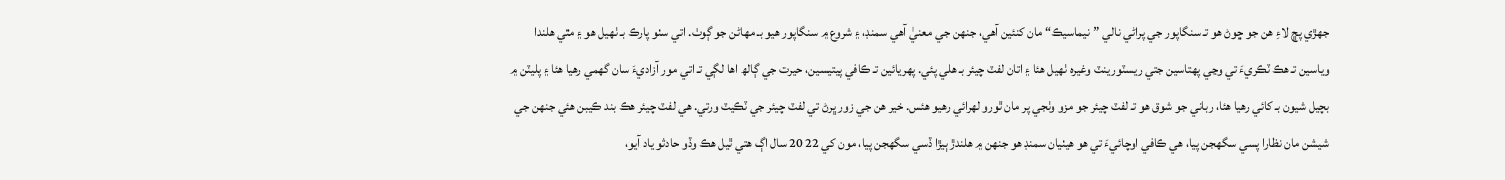جھڙي پڇ لاءِ هن جو ڇوڻ هو تـ سنگاپور جي پراڻي نالي ”نيماسيڪ“ مان کنئين آهي، جنهن جي معنيٰ آهي سمنڊ، ۽ شروع ۾ سنگاپور هيو بـ مهاڻن جو ڳوٺ. اتي سٺو پارڪ بـ ٺهيل هو ۽ مٿي هلندا وياسين تـ هڪ ٽڪريءَ تي وڃي پهتاسين جتي ريسٽورينٽ وغيره ٺهيل هئا ۽ اتان لفٽ چيئر بـ هلي پئي. پهريائين تـ ڪافي پيتيسين، حيرت جي ڳالھ اها لڳي تـ اتي مور آزاديءَ سان گھمي رهيا هئا ۽ پليٽن ۾ بچيل شيون بـ کائي رهيا هئا، رباني جو شوق هو تـ لفٽ چيئر جو مزو وٺجي پر مان ٿورو لهرائي رهيو هئس. خير هن جي زور ڀرڻ تي لفٽ چيئر جي ٽڪيٽ ورتي. هي لفٽ چيئر هڪ بند ڪيبن هئي جنهن جي شيشن مان نظارا پسي سگھجن پيا، هي ڪافي اوچائيءَ تي هو هيٺيان سمنڊ هو جنهن ۾ هلندڙ ٻيڙا ڏسي سگھجن پيا، مون کي 22 20 سال اڳ هتي ٿيل هڪ وڏو حادثو ياد آيو،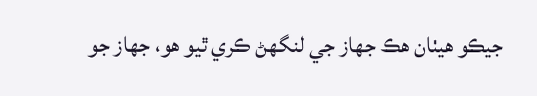جيڪو هيٺان هڪ جهاز جي لنگھڻ ڪري ٿيو هو، جهاز جو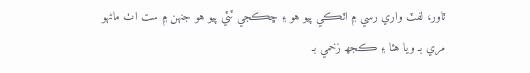ٽاور، لفٽ واري رسي ۾ اٽڪي پيو هو ۽ ڇڪجي ٽٽي پيو هو جنهن ۾ ست اٺ ماڻهو مري بـ ويا هئا ۽ ڪجھ زخمي بـ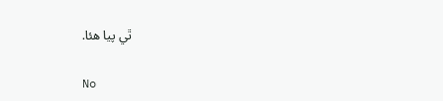ٿي پيا هئا.

No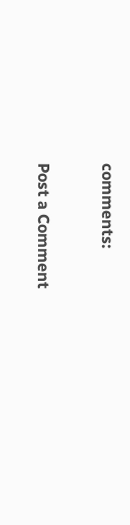comments:

Post a Comment